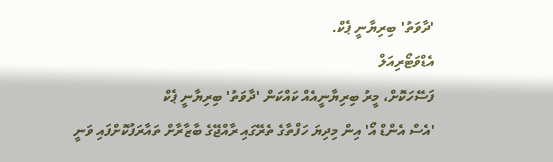'ދާވަތު' ބިރިޔާނީ ޕެކް.
އެޑްވަޓޯރިއަލް
ފަސޭހަކޮށް، މީރު ބިރިޔާނީއެއް ކައްކަން 'ދާވަތު' ބިރިޔާނީ ޕެކް
'އެސް އެންޑް އޯ' އިން މިދިޔަ ހަފްތާގެ ތެރޭގައި ރާއްޖޭގެ ބާޒާރާށް ތައާރަފުކޮށްފައި ވަނީ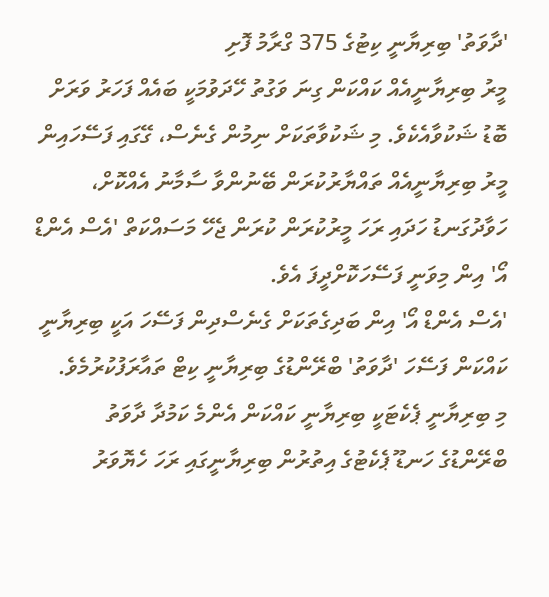'ދާވަތު' ބިރިޔާނީ ކިޓުގެ 375 ގްރާމު ފޮށި
މީރު ބިރިޔާނީއެއް ކައްކަން ގިނަ ވަގުތު ހޭދަވުމަކީ ބައެއް ފަހަރު ވަރަށް ބޮޑު ޝަކުވާއެކެވެ. މި ޝަކުވާތަކަށް ނިމުން ގެނެސް، ގޭގައި ފަސޭހައިން މީރު ބިރިޔާނީއެއް ތައްޔާރުކުރަން ބޭނުންވާ ސާމާނު އެއްކޮށް، ހަވާދުގަނޑު ހަދައި ރަހަ މީރުކުރަން ކުރަން ޖެހޭ މަސައްކަތް 'އެސް އެންޑް އޯ' އިން މިވަނީ ފަސޭހަކޮށްދީފަ އެވެ.
'އެސް އެންޑް އޯ' އިން ބަދިގެތަކަށް ގެނެސްދިން ފަސޭހަ އަކީ ބިރިޔާނީ ކައްކަން ފަސޭހަ 'ދާވަތު' ބްރޭންޑުގެ ބިރިޔާނީ ކިޓް ތައާރަފުކުރުމެވެ.
މި ބިރިޔާނީ ޕެކެޓަކީ ބިރިޔާނީ ކައްކަން އެންމެ ކަމުދާ ދާވަތު ބްރޭންޑުގެ ހަނޑޫ ޕެކެޓުގެ އިތުރުން ބިރިޔާނީގައި ރަހަ ހެޔޮވަރު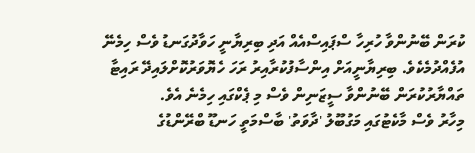ކުރަން ބޭނުންވާ ހުރިހާ ސްޕައިސްއެއް އަދި ބިރިޔާނީ ހަވާދުގަނޑު ވެސް ހިމެނޭ އުފެއްދުމެކެވެ. ބިރިޔާނީއަށް އިންސާފުކުރާއިރު ރަހަ ހެޔޮވަރުކޮށްލައިދޭ ރައިޓާ ތައްޔާރުކުރަން ބޭނުންވާ ސީޒަނިން ވެސް މި ޕެކްގައި ހިމެނެ އެވެ.
މިހާރު ވެސް މާކެޓުގައި މަގުބޫލު 'ދާވަތު' ބާސްމަތީ ހަނޑޫ ބްރޭންޑުގެ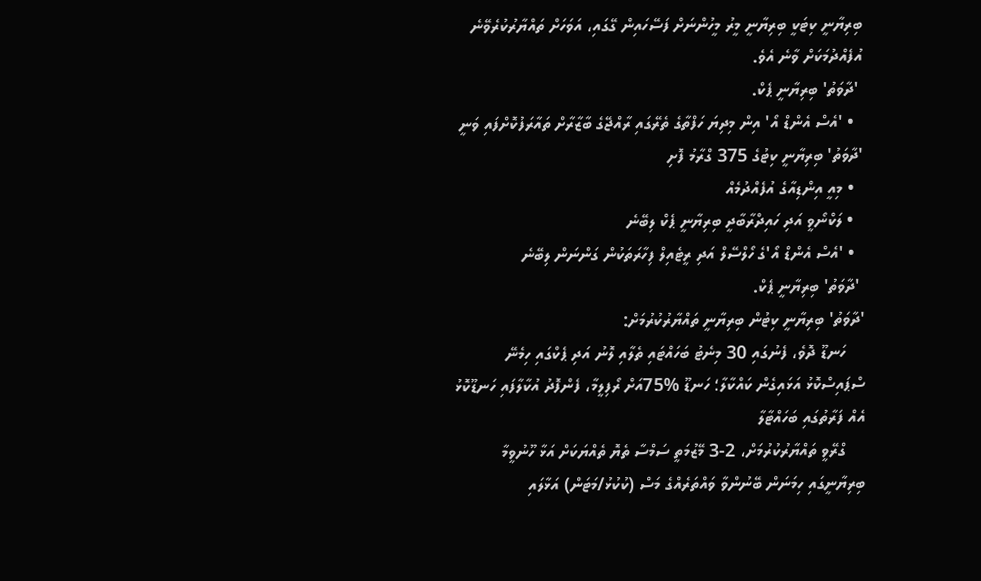ބިރިޔާނީ ކިޓަކީ ބިރިޔާނީ މީރު މީހުންނަށް ފަސޭހައިން ގޭގައި، އަވަހަށް ތައްޔާރުކުރެވޭނެ އުފެއްދުމަކަށް ވާނެ އެވެ.
 'ދާވަތު' ބިރިޔާނީ ޕެކް.
  • 'އެސް އެންޑް އޯ' އިން މިދިޔަ ހަފްތާގެ ތެރޭގައި ރާއްޖޭގެ ބާޒާރާށް ތައާރަފުކޮށްފައި ވަނީ 'ދާވަތު' ބިރިޔާނީ ކިޓުގެ 375 ގްރާމު ފޮށި
  • މިއީ އިންޑިއާގެ އުފެއްދުމެއް
  • ލަކްނޯވީ އަދި ހައިދްރާބާދީ ބިރިޔާނީ ޕެކް ލިބޭނެ
  • 'އެސް އެންޑް އޯ'ގެ ހޯލްސޭލް އަދި ރީޓެއިލް ފިހާރަތަކުން ގަންނަން ލިބޭނެ
 'ދާވަތު' ބިރިޔާނީ ޕެކް.
'ދާވަތު' ބިރިޔާނީ ކިޓުން ބިރިޔާނީ ތައްޔާރުކުރުމަށް:
    ހަނޑޫ ދޮވެ، ފެނުގައި 30 މިނެޓު ބަހައްޓައި ތެލާއި ލޮނު އަދި ޕެކްގައި ހިމެނޭ ސްޕައިސްކޮޅު އަޅައިގެން ކައްކާލާ؛ ހަނޑޫ %75އަށް ރޯފިލީމާ، ފެންފޮދު އުކާލާފައި ހަނޑޫކޮޅު އެއް ފަރާތުގައި ބަހައްޓާލާ
    ގްރޭވީ ތައްޔާރުކުރުމަށް، 2-3 މޭޒުމަތީ ސަމްސާ ތެޔޮ ތެއްޔަކަށް އަޅާ ހޫނުވީމާ ބިރިޔާނީގައި ހިމަނަން ބޭނުންވާ ވައްތަރެއްގެ މަސް (ކުކުޅު/މަޓަން) އަޅާލައި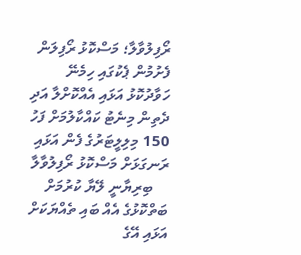ރޯފިލުވާލާ؛ މަސްކޮޅު ރޯފިލަން ފެށުމުން ޕެކުގައި ހިމެނޭ ހަވާދުކޮޅު އަޅައި އެއްކޮށްލާ އަދި ދެތިން މިނެޓު ކައްކާލުމަށް ފަހު 150 މިލިލީޓަރުގެ ފެން އަޅައި ރަނގަޅަށް މަސްކޮޅު ރޯފިލުވާލާ
    ބިރިޔާނީ ލޭޔާ ކުރުމަށް ބަތްކޮޅުގެ އެއް ބައި ތެއްޔަކަށް އަޅައި އޭގެ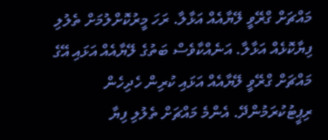މައްޗަށް ގްރޭވީ ލޭޔާއެއް އަޅާލާ. ރަހަ މީރުކޮށްލުމަށް ތެލުލި ފިޔާކޮޅެއް އަޅާލާ. އަނެއްކާވެސް ބަތުގެ ލޭޔާއެއް އަޅައި އޭގެ މައްޗަށް ގްރޭވީ ލޭޔާއެއް އަޅައި ކުރިން ހެދިހެން ރިޕީޓުކުރަމުންދޭ. އެންމެ މައްޗަށް ތެލުލި ފިޔާ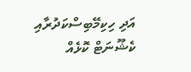އަދި ހިކިމޭބިސްކަދުރާއި ކެޝޫނަޓް ކޮޅެއް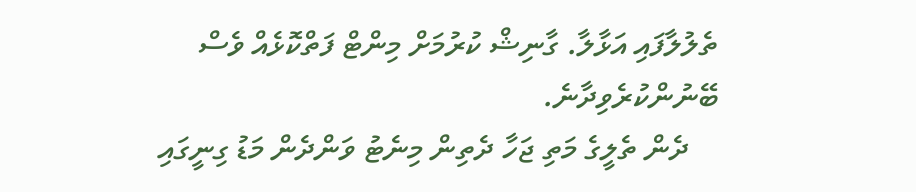ތެލުލާފައި އަޅާލާ. ގާނިޝް ކުރުމަށް މިންޓް ފަތްކޮޅެއް ވެސް ބޭނުންކުރެވިދާނެ.
    ދެން ތެލީގެ މަތި ޖަހާ ދެތިން މިނެޓު ވަންދެން މަޑު ގިނީގައި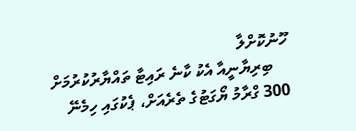ހޫނުކޮށްލާ
    ބިރިޔާނީއާ އެކު ކާނެ ރައިޓާ ތައްޔާރުކުރުމަށް 300 ގްރާމު ޔޯގަޓުގެ ތެރެއަށް، ޕެކުގައި ހިމެނޭ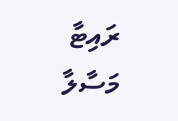ރައިޓާ މަސާލާ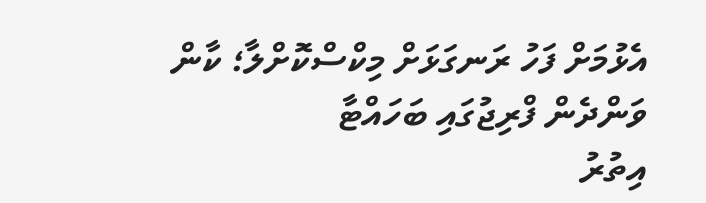އެޅުމަށް ފަހު ރަނގަޅަށް މިކްސްކޮށްލާ؛ ކާން ވަންދެން ފްރިޖުގައި ބަހައްޓާ
އިތުރު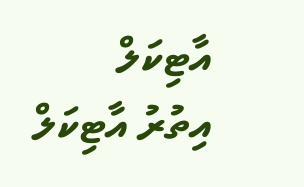އާޓިކަލް
އިތުރު އާޓިކަލް